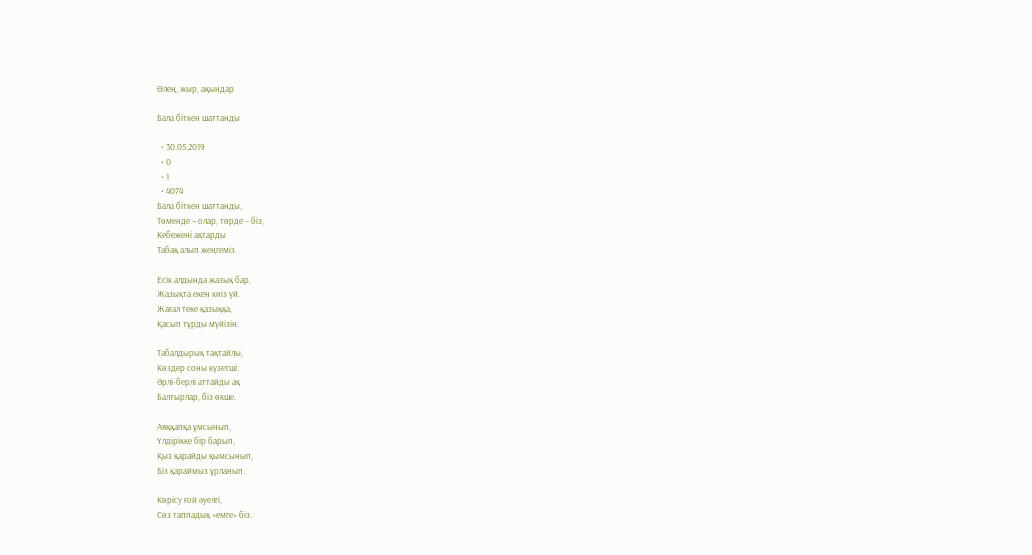Өлең, жыр, ақындар

Бала біткен шаттанды

  • 30.05.2019
  • 0
  • 1
  • 4074
Бала біткен шаттанды,
Төменде – олар, төрде – біз,
Кебежені ақтарды
Табақ алып жеңгеміз.

Есік алдында жазық бар,
Жазықта екен киіз үй.
Жағал теке қазыққа,
Қасып тұрды мүйізін.

Табалдырық тақтайлы,
Көздер соны күзетші:
Әрлі-берлі аттайды ақ
Балтырлар, біз өкше.

Аяққапқа ұмсынып,
Үлдірікке бір барып,
Қыз қарайды қымсынып,
Біз қараймыз ұрланып.

Көрісу ғой әуелгі,
Сөз таппадық «емге» біз.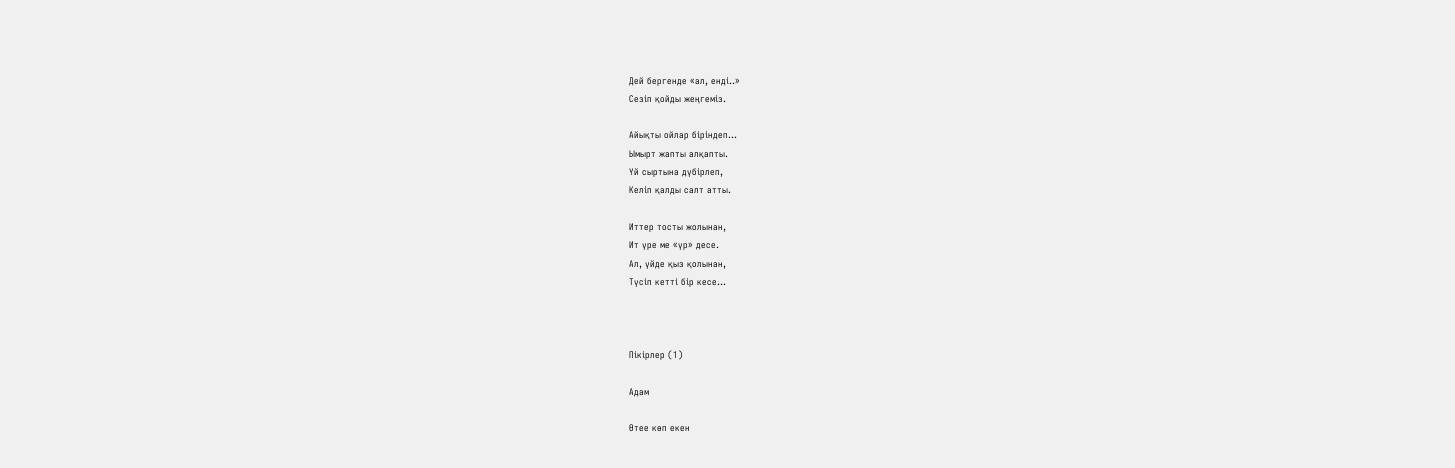Дей бергенде «ал, енді..»
Сезіп қойды жеңгеміз.

Айықты ойлар біріндеп...
Ымырт жапты алқапты.
Үй сыртына дүбірлеп,
Келіп қалды салт атты.

Иттер тосты жолынан,
Ит үре ме «үр» десе.
Ал, үйде қыз қолынан,
Түсіп кетті бір кесе...



Пікірлер (1)

Адам

Өтее көп екен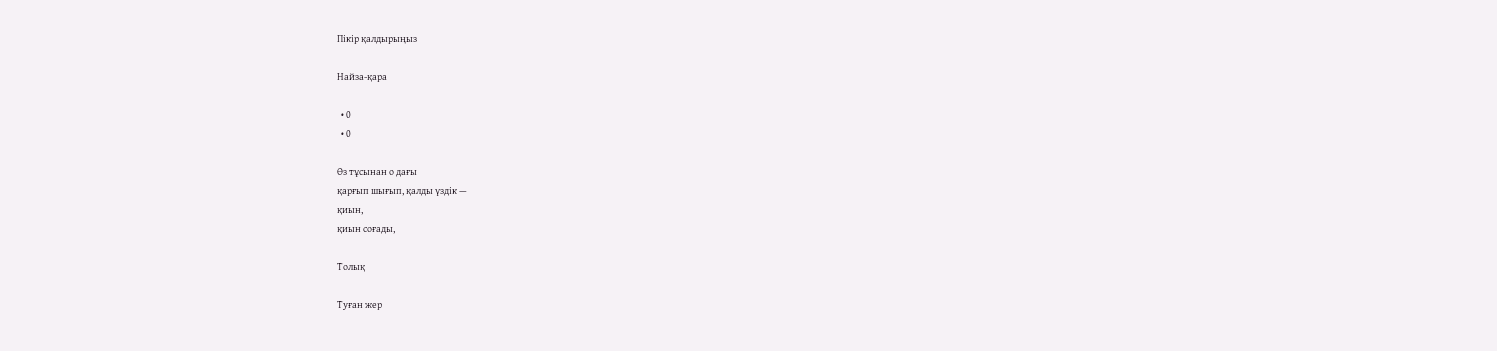Пікір қалдырыңыз

Найза-қара

  • 0
  • 0

Өз тұсынан о дағы
қарғып шығып, қалды үздік —
қиын,
қиын соғады,

Толық

Туған жер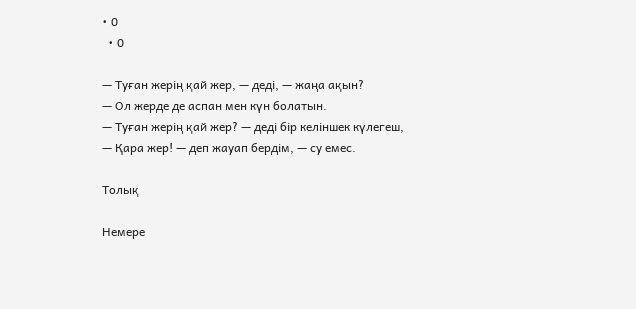• 0
  • 0

— Туған жерің қай жер, — деді, — жаңа ақын?
— Ол жерде де аспан мен күн болатын.
— Туған жерің қай жер? — деді бір келіншек күлегеш,
— Қара жер! — деп жауап бердім, — су емес.

Толық

Немере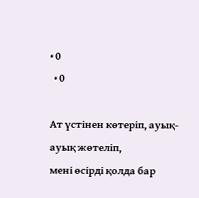• 0
  • 0

Aт үстінен көтеріп, ауық-ауық жөтеліп,
мені өсірді қолда бар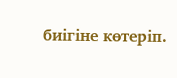биігіне көтеріп.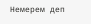Немерем деп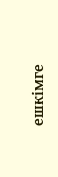ешкімге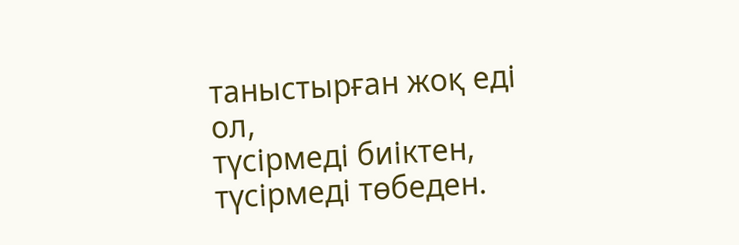таныстырған жоқ еді ол,
түсірмеді биіктен, түсірмеді төбеден.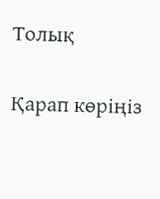Толық

Қарап көріңіз